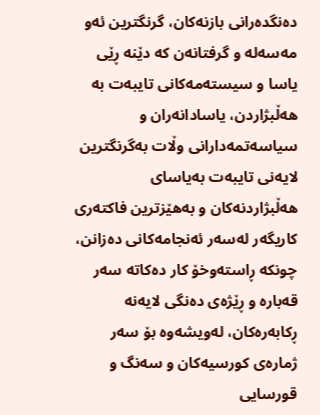ده‌نگده‌رانی‌ بازنه‌كان، گرنگترین ئه‌و مه‌سه‌له‌ و گرفتانه‌ن كه‌ دێنه‌ ڕێی یاسا و سیسته‌مه‌كانی‌ تایبه‌ت به‌ هه‌ڵبژاردن، یاسادانه‌ران و سیاسه‌تمه‌دارانی‌ وڵات به‌گرنگترین لایه‌نی‌ تایبه‌ت به‌یاسای هه‌ڵبژاردنه‌كان و به‌هێزترین فاكته‌ری‌ كاریگه‌ر له‌سه‌ر ئه‌نجامه‌كانی‌ ده‌زانن، چونكه‌ ڕاسته‌وخۆ كار ده‌كاته‌ سه‌ر قه‌باره‌ و ڕێژه‌ی‌ ده‌نگی‌ لایه‌نه‌ ڕكابه‌ره‌كان، له‌ویشه‌وه‌ بۆ سه‌ر ژماره‌ی‌ كورسیه‌كان و سه‌نگ و قورسایی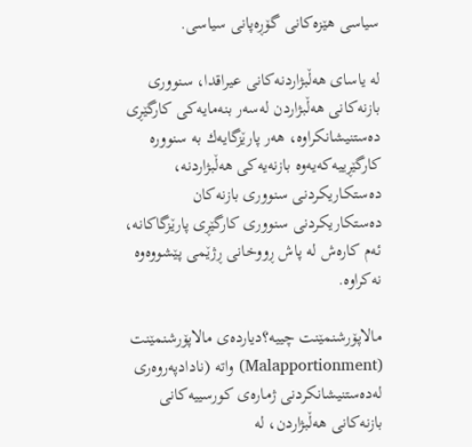سیاسی هێزه‌كانی‌ گۆڕه‌پانی سیاسی.

له‌ یاسای هه‌ڵبژاردنه‌كانی‌ عیراقدا، سنووری‌ بازنه‌كانی‌ هه‌ڵبژاردن له‌سه‌ر بنه‌مایه‌كی‌ كارگێڕی ده‌ستنیشانكراوه‌، هه‌ر پارێزگایه‌ك به‌ سنووره‌ كارگێڕییه‌كه‌یه‌وه‌ بازنه‌یه‌كی‌ هه‌ڵبژاردنه‌، ده‌ستكاریكردنی‌ سنووری‌ بازنه‌كان ده‌ستكاریكردنی‌ سنووری‌ كارگێڕی پارێزگاكانه‌، ئه‌م كاره‌ش له‌ پاش ڕووخانی‌ ڕژێمی‌ پێشووه‌وه‌ نه‌كراوه‌.

مالاپۆرشنمێنت چییه‌؟دیارده‌ی‌ مالاپۆرشنمێنت (Malapportionment) واته‌ (نادادپه‌روه‌ری‌ له‌ده‌ستنیشانكردنی‌ ژماره‌ی‌ كورسییه‌كانی‌ بازنه‌كانی‌ هه‌ڵبژاردن، له‌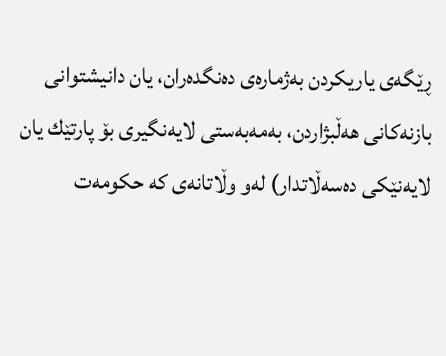ڕێگه‌ی‌ یاریكردن به‌ژماره‌ی‌ ده‌نگده‌ران، یان دانیشتوانی‌ بازنه‌كانی‌ هه‌ڵبژاردن، به‌مه‌به‌ستی‌ لایه‌نگیری بۆ پارتێك یان لایه‌نێكی ده‌سه‌ڵاتدار) له‌و وڵاتانه‌ی‌ كه‌ حكومه‌ت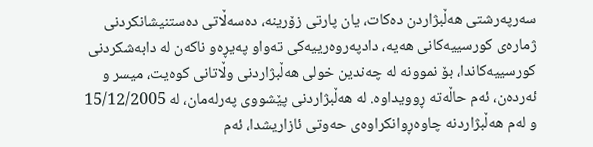سه‌رپه‌رشتی‌ هه‌ڵبژاردن ده‌كات، یان پارتی زۆرینه‌، ده‌سه‌ڵاتی‌ ده‌ستنیشانكردنی‌ ژماره‌ی‌ كورسییه‌كانی‌ هه‌یه‌، دادپه‌روه‌رییه‌كی‌ ته‌واو په‌یڕه‌و ناكه‌ن له‌ دابه‌شكردنی‌ كورسییه‌كاندا، بۆ نموونه‌ له‌ چه‌ندین خولی هه‌ڵبژاردنی‌ وڵاتانی‌ كوه‌یت، میسر و ئه‌رده‌ن، ئه‌م حاڵه‌ته‌ ڕوویداوه‌. له‌ هه‌ڵبژاردنی‌ پێشووی‌ په‌رله‌مان، له‌ 15/12/2005 و له‌م هه‌ڵبژاردنه‌ چاوه‌ڕوانكراوه‌ی‌ حه‌وتی‌ ئازاریشدا، ئه‌م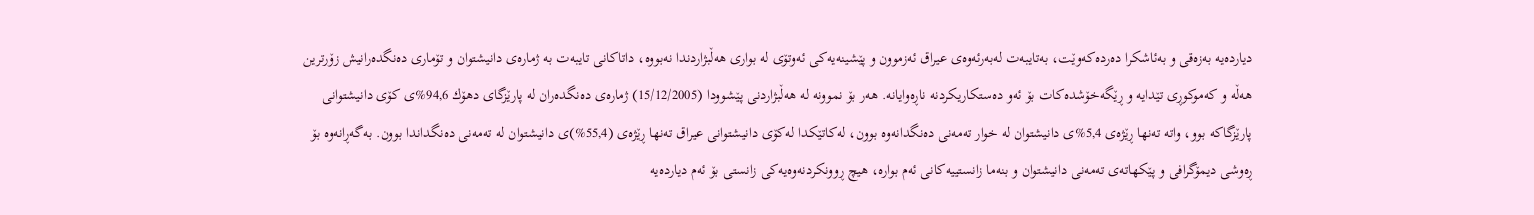دیارده‌یه‌ به‌زه‌قی و به‌ئاشكرا ده‌رده‌كه‌وێت، به‌تایبه‌ت له‌به‌رئه‌وه‌ی‌ عیراق ئه‌زموون و پێشینه‌یه‌كی‌ ئه‌وتۆی له‌ بواری‌ هه‌ڵبژاردندا نه‌بووه‌، داتاكانی‌ تایبه‌ت به‌ ژماره‌ی‌ دانیشتوان و تۆماری ده‌نگده‌رانیش زۆرترین هه‌ڵه‌ و كه‌موكوڕی تێدایه‌ و ڕێگه‌خۆشده‌كات بۆ ئه‌و ده‌ستكاریكردنه‌ ناڕه‌وایانه‌. هه‌ر بۆ نموونه‌ له‌ هه‌ڵبژاردنی‌ پێشوودا (15/12/2005) ژماره‌ی‌ ده‌نگده‌ران له‌ پارێزگای‌ دهۆك 94,6%ی‌ كۆی دانیشتوانی‌ پارێزگاكه‌ بوو، واته‌ ته‌نها ڕێژه‌ی‌ 5,4%ی دانیشتوان له‌ خوار ته‌مه‌نی‌ ده‌نگدانه‌وه‌ بوون، له‌كاتێكدا له‌كۆی دانیشتوانی‌ عیراق ته‌نها ڕێژه‌ی‌ (55,4%)ی‌ دانیشتوان له‌ ته‌مه‌نی‌ ده‌نگداندا بوون. به‌گه‌ڕانه‌وه‌ بۆ ڕه‌وشی دیمۆگرافی و پێكهاته‌ی‌ ته‌مه‌نی‌ دانیشتوان و بنه‌ما زانستییه‌كانی‌ ئه‌م بواره‌، هیچ ڕوونكردنه‌وه‌یه‌كی‌ زانستی‌ بۆ ئه‌م دیارده‌یه‌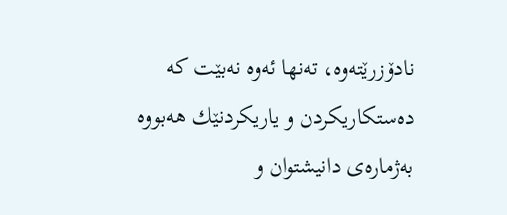نادۆزرێته‌وه‌، ته‌نها ئه‌وه‌ نه‌بێت كه‌ ده‌ستكاریكردن و یاریكردنێك هه‌بووه‌ به‌ژماره‌ی‌ دانیشتوان و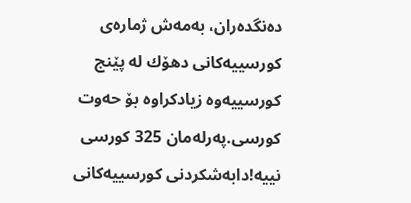ده‌نگده‌ران، به‌مه‌ش ژماره‌ی‌ كورسییه‌كانی‌ دهۆك له‌ پێنج كورسییه‌وه‌ زیادكراوه‌ بۆ حه‌وت كورسی.په‌رله‌مان 325 كورسی نییه‌!دابه‌شكردنی‌ كورسییه‌كانی‌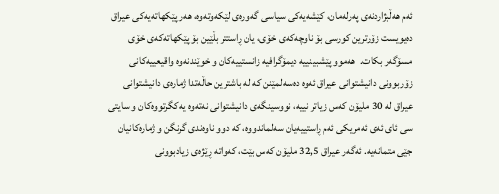ئه‌م هه‌ڵبژاردنه‌ی‌ په‌رله‌مان، كێشه‌یه‌كی‌ سیاسی گه‌وره‌ی‌ لێكه‌وته‌وه‌، هه‌ر پێكهاته‌یه‌كی عیراق ده‌یویست زۆرترین كورسی بۆ ناوچه‌كه‌ی‌ خۆی، یان ڕاستتر بڵێین بۆ پێكهاته‌كه‌ی‌ خۆی مسۆگه‌ر بكات.  هه‌موو پێشبینییه‌ دیمۆگرافیه‌ زانستییه‌كان و خوێندنه‌وه‌ واقیعییه‌كانی‌ زۆربوونی‌ دانیشتوانی‌ عیراق ئه‌وه‌ ده‌سه‌لمێنن كه‌ له‌ باشترین حاڵه‌تدا ژماره‌ی‌ دانیشتوانی‌ عیراق له‌ 30 ملیۆن كه‌س زیاتر نییه‌، نووسینگه‌ی‌ دانیشتوانی‌ نه‌ته‌وه‌ یه‌كگرتووه‌كان و سایتی‌ سی ئای ئه‌ی‌ ئه‌مریكی‌ ئه‌م ڕاستییه‌یان سه‌لماندووه‌، كه‌ دوو ناوه‌ندی‌ گرنگن و ژماره‌كانیان جێی متمانه‌یه‌. ئه‌گه‌ر عیراق 32,5 ملیۆن كه‌س بێت، كه‌واته‌ ڕێژه‌ی‌ زیادبوونی‌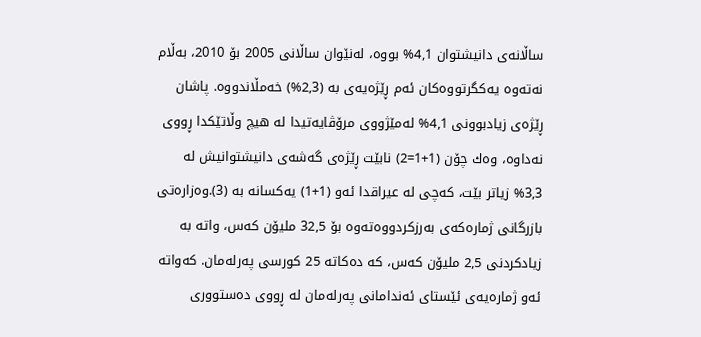ساڵانه‌ی‌ دانیشتوان 4,1% بووه‌، له‌نێوان ساڵانی‌ 2005 بۆ 2010، به‌ڵام نه‌ته‌وه‌ یه‌كگرتووه‌كان ئه‌م ڕێژه‌یه‌ی‌ به‌ (2,3%) خه‌مڵاندووه‌. پاشان ڕێژه‌ی‌ زیادبوونی‌ 4,1% له‌مێژووی‌ مرۆڤایه‌تیدا له‌ هیچ وڵاتێكدا ڕووی نه‌داوه‌، وه‌ك چۆن (1+1=2) نابێت ڕێژه‌ی‌ گه‌شه‌ی‌ دانیشتوانیش له‌ 3,3% زیاتر بێت، كه‌چی له‌ عیراقدا ئه‌و (1+1) یه‌كسانه‌ به‌ (3).وه‌زاره‌تی‌ بازرگانی‌ ژماره‌كه‌ی‌ به‌رزكردووه‌ته‌وه‌ بۆ 32,5 ملیۆن كه‌س، واته‌ به‌ زیادكردنی‌ 2,5 ملیۆن كه‌س، كه‌ ده‌كاته‌ 25 كورسی په‌رله‌مان. كه‌واته‌ ئه‌و ژماره‌یه‌ی‌ ئێستای‌ ئه‌ندامانی‌ په‌رله‌مان له‌ ڕووی‌ ده‌ستووری‌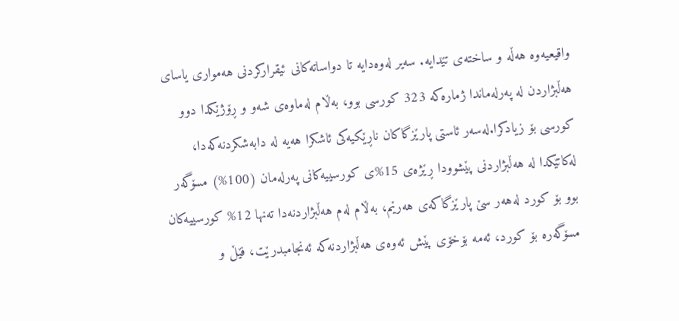واقیعیه‌وه‌ هه‌ڵه‌ و ساخته‌ی‌ تێدایه‌. سه‌یر له‌وه‌دایه‌ تا دواساته‌كانی‌ ئیقراركردنی‌ هه‌مواری یاسای هه‌ڵبژاردن له‌ په‌رله‌ماندا ژماره‌كه‌ 323 كورسی بوو، به‌ڵام له‌ماوه‌ی‌ شه‌و و ڕۆژێكدا دوو كورسی بۆ زیادكرا.له‌سه‌ر ئاستی پارێزگاكان ناڕێكیه‌كی‌ ئاشكرا هه‌یه‌ له‌ دابه‌شكردنه‌كه‌دا، له‌كاتێكدا له‌ هه‌ڵبژاردنی‌ پێشوودا ڕێژه‌ی‌ 15%ی‌ كورسییه‌كانی‌ په‌رله‌مان (100%) مسۆگه‌ر بوو بۆ كورد له‌هه‌ر سێ پارێزگاكه‌ی‌ هه‌رێم، به‌ڵام له‌م هه‌ڵبژاردنه‌دا ته‌نها 12% كورسییه‌كان مسۆگه‌ره‌ بۆ كورد، ئه‌مه‌ بۆخۆی پێش ئه‌وه‌ی‌ هه‌ڵبژاردنه‌كه‌ ئه‌نجامبدرێت، فێڵ‌ و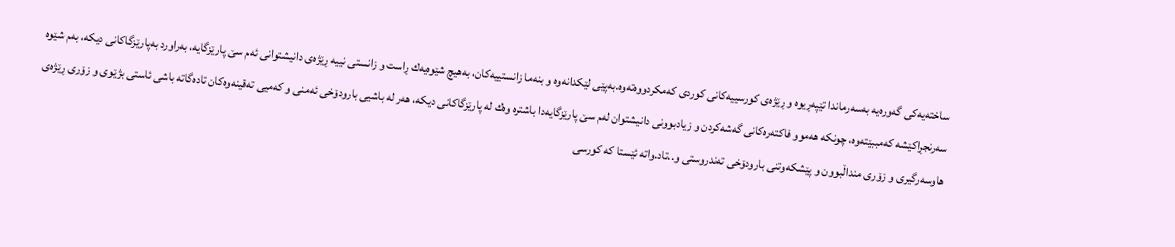ساخته‌یه‌كی‌ گه‌وره‌یه‌ به‌سه‌رماندا تێپه‌ڕیوه‌ و ڕێژه‌ی‌ كورسییه‌كانی‌ كوردی‌ كه‌مكردووه‌ته‌وه‌.به‌پێی لێكدانه‌وه‌ و بنه‌ما زانستییه‌كان، به‌هیچ شێوه‌یه‌ك ڕاست و زانستی‌ نییه‌ ڕێژه‌ی‌ دانیشتوانی‌ ئه‌م سێ‌ پارێزگایه‌، به‌راورد به‌پارێزگاكانی‌ دیكه‌، به‌م شێوه‌ سه‌رنجڕاكێشه‌ كه‌مببێته‌وه‌، چونكه‌ هه‌موو فاكته‌ره‌كانی‌ گه‌شه‌كردن و زیادبوونی‌ دانیشتوان له‌م سێ پارێزگایه‌دا باشتره‌ وه‌ك له‌ پارێزگاكانی‌ دیكه‌، هه‌ر له‌ باشیی بارودۆخی ئه‌منی‌ و كه‌میی ته‌قینه‌وه‌كان تاده‌گاته‌ باشی ئاستی‌ بژێوی‌ و زۆری ڕێژه‌ی‌ هاوسه‌رگیری و زۆری منداڵبوون و پێشكه‌وتنی‌ بارودۆخی ته‌ندروستی‌ و..تاد.واته‌ ئێستا كه‌ كورسی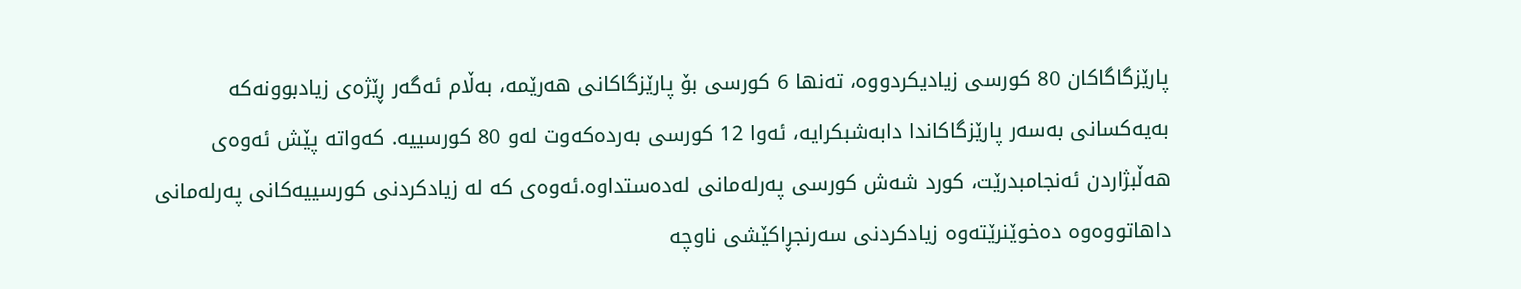پارێزگاگاكان 80 كورسی زیادیكردووه‌، ته‌نها 6 كورسی بۆ پارێزگاكانی‌ هه‌رێمه‌، به‌ڵام ئه‌گه‌ر ڕێژه‌ی‌ زیادبوونه‌كه‌ به‌یه‌كسانی‌ به‌سه‌ر پارێزگاكاندا دابه‌شبكرایه‌، ئه‌وا 12 كورسی به‌رده‌كه‌وت له‌و 80 كورسییه‌. كه‌واته‌ پێش ئه‌وه‌ی‌ هه‌ڵبژاردن ئه‌نجامبدرێت، كورد شه‌ش كورسی په‌رله‌مانی‌ له‌ده‌ستداوه‌.ئه‌وه‌ی‌ كه‌ له‌ زیادكردنی‌ كورسییه‌كانی‌ په‌رله‌مانی‌ داهاتووه‌وه‌ ده‌خوێنرێته‌وه‌ زیادكردنی‌ سه‌رنجڕاكێشی‌ ناوچه‌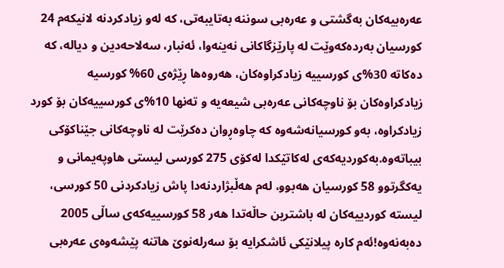عه‌ره‌بیه‌كان به‌گشتی و عه‌ره‌بی سوننه‌ به‌تایبه‌تی‌، كه‌ له‌و زیادكردنه‌ لانیكه‌م 24 كورسیان به‌رده‌كه‌وێت له‌ پارێزگاكانی‌ نه‌ینه‌وا، ئه‌نبار، سه‌لاحه‌دین و دیاله‌، كه‌ ده‌كاته‌ 30%ی‌ كورسییه‌ زیادكراوه‌كان، هه‌روه‌ها ڕێژه‌ی‌ 60% كورسیه‌ زیادكراوه‌كان بۆ ناوچه‌كانی‌ عه‌ره‌بی شیعه‌یه‌ و ته‌نها 10%ی‌ كورسییه‌كان بۆ كورد زیادكراوه‌، به‌و كورسیانه‌شه‌وه‌ كه‌ چاوه‌ڕوان ده‌كرێت له‌ ناوچه‌كانی‌ جێناكۆكی بیباته‌وه‌.به‌كوردیه‌كه‌ی‌ له‌كاتێكدا له‌كۆی 275 كورسی لیستی‌ هاوپه‌یمانی‌ و یه‌كگرتوو 58 كورسیان هه‌بوو، له‌م هه‌ڵبژاردنه‌دا پاش زیادكردنی‌ 50 كورسی، لیسته‌ كوردییه‌كان له‌ باشترین حاڵه‌تدا هه‌ر 58 كورسییه‌كه‌ی‌ ساڵی 2005 ده‌به‌نه‌وه‌!ئه‌م كاره‌ پیلانێكی ئاشكرایه‌ بۆ سه‌رله‌نوێ‌ هاتنه‌ پێشه‌وه‌ی‌ عه‌ره‌بی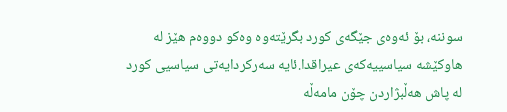سوننه‌، بۆ ئه‌وه‌ی‌ جێگه‌ی‌ كورد بگرێته‌وه‌ وه‌كو دووه‌م هێز له‌ هاوكێشه‌ سیاسییه‌كه‌ی‌ عیراقدا.ئایه‌ سه‌ركردایه‌تی‌ سیاسیی كورد له‌ پاش هه‌ڵبژاردن چۆن مامه‌ڵه‌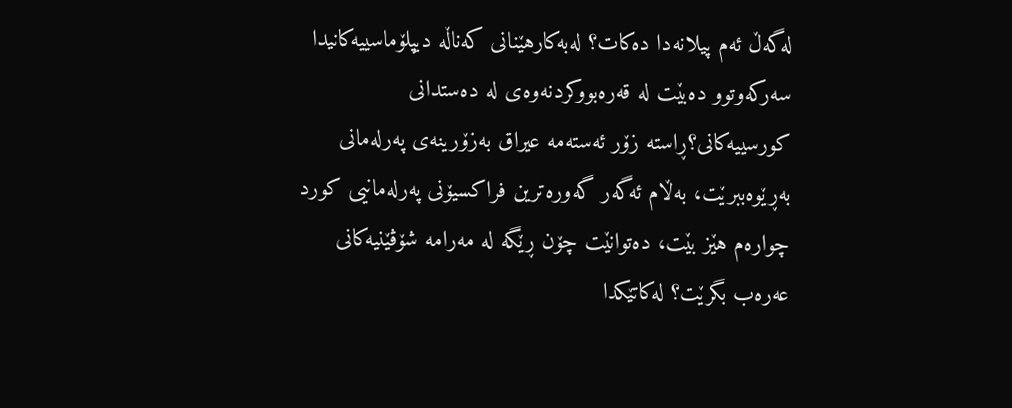له‌گه‌ڵ‌ ئه‌م پیلانه‌دا ده‌كات؟ له‌به‌كارهێنانی‌ كه‌ناڵه‌ دیپلۆماسییه‌كانیدا سه‌ركه‌وتوو ده‌بێت له‌ قه‌ره‌بووكردنه‌وه‌ی‌ له‌ ده‌ستدانی‌ كورسییه‌كانی‌؟ڕاسته‌ زۆر ئه‌سته‌مه‌ عیراق به‌زۆرینه‌ی‌ په‌رله‌مانی‌ به‌ڕێوه‌ببرێت، به‌ڵام ئه‌گه‌ر گه‌وره‌ترین فراكسیۆنی په‌رله‌مانیی‌ كورد چواره‌م هێز بێت، ده‌توانێت چۆن ڕێگه‌ له‌ مه‌رامه‌ شۆڤێنیه‌كانی‌ عه‌ره‌ب بگرێت؟ له‌كاتێكدا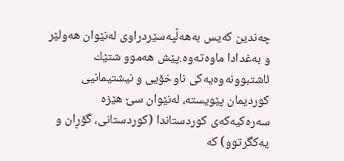چه‌ندین كه‌یس به‌هه‌ڵپه‌سێردراوی‌ له‌نێوان هه‌ولێر و به‌غدادا ماوه‌ته‌وه‌.پێش هه‌موو شتێك ئاشتبوونه‌وه‌یه‌كی‌ ناوخۆیی و نیشتیمانیی‌ كوردیمان پێویسته‌، له‌نێوان سێ هێزه‌ سه‌ره‌كیه‌كه‌ی‌ كوردستاندا (كوردستانی‌، گۆڕان و یه‌كگرتوو) كه‌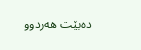ده‌بێت هه‌ردوو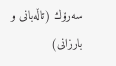سه‌رۆك (تاڵه‌بانی‌ و بارزانی‌)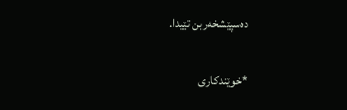ده‌سپێشخه‌ربن تێیدا.

*خوێندكاری‌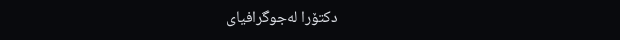دكتۆرا له‌جوگرافیای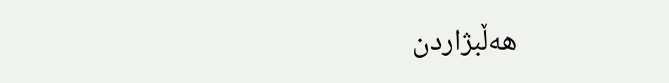هه‌ڵبژاردن